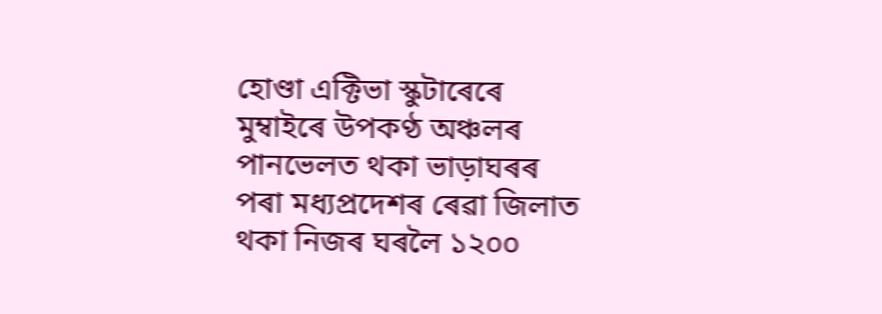হোণ্ডা এক্টিভা স্কুটাৰেৰে মুম্বাইৰে উপকণ্ঠ অঞ্চলৰ পানভেলত থকা ভাড়াঘৰৰ পৰা মধ্যপ্ৰদেশৰ ৰেৱা জিলাত থকা নিজৰ ঘৰলৈ ১২০০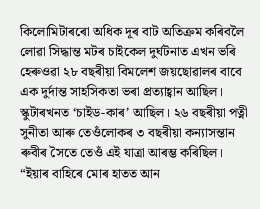কিলোমিটাৰৰো অধিক দূৰ বাট অতিক্ৰম কৰিবলৈ লোৱা সিদ্ধান্ত মটৰ চাইকেল দুৰ্ঘটনাত এখন ভৰি হেৰুওৱা ২৮ বছৰীয়া বিমলেশ জয়ছোৱালৰ বাবে এক দুৰ্দান্ত সাহসিকতা ভৰা প্ৰত্যাহ্বান আছিল। স্কুটাৰখনত ‘চাইড-কাৰ’ আছিল। ২৬ বছৰীয়া পত্নী সুনীতা আৰু তেওঁলোকৰ ৩ বছৰীয়া কন্যাসন্তান ৰুবীৰ সৈতে তেওঁ এই যাত্ৰা আৰম্ভ কৰিছিল। “ইয়াৰ বাহিৰে মোৰ হাতত আন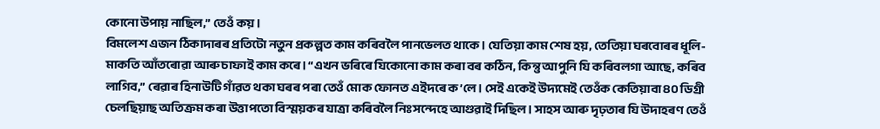কোনো উপায় নাছিল,” তেওঁ কয়।
বিমলেশ এজন ঠিকাদাৰৰ প্ৰতিটো নতুন প্ৰকল্পত কাম কৰিবলৈ পানভেলত থাকে। যেতিয়া কাম শেষ হয়, তেতিয়া ঘৰবোৰৰ ধূলি-মাকতি আঁতৰোৱা আৰু চাফাই কাম কৰে। “এখন ভৰিৰে যিকোনো কাম কৰা বৰ কঠিন, কিন্তু আপুনি যি কৰিবলগা আছে, কৰিব লাগিব,” ৰেৱাৰ হিনাউটি গাঁৱত থকা ঘৰৰ পৰা তেওঁ মোক ফোনত এইদৰে ক’লে। সেই একেই উদ্যমেই তেওঁক কেতিয়াবা ৪০ ডিগ্ৰী চেলছিয়াছ অতিক্ৰম কৰা উত্তাপতো বিস্ময়কৰ যাত্ৰা কৰিবলৈ নিঃসন্দেহে আগুৱাই দিছিল। সাহস আৰু দৃঢ়তাৰ যি উদাহৰণ তেওঁ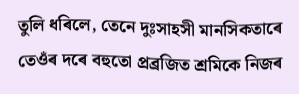তুলি ধৰিলে, তেনে দুঃসাহসী মানসিকতাৰে তেওঁৰ দৰে বহুতো প্ৰব্ৰজিত শ্ৰমিকে নিজৰ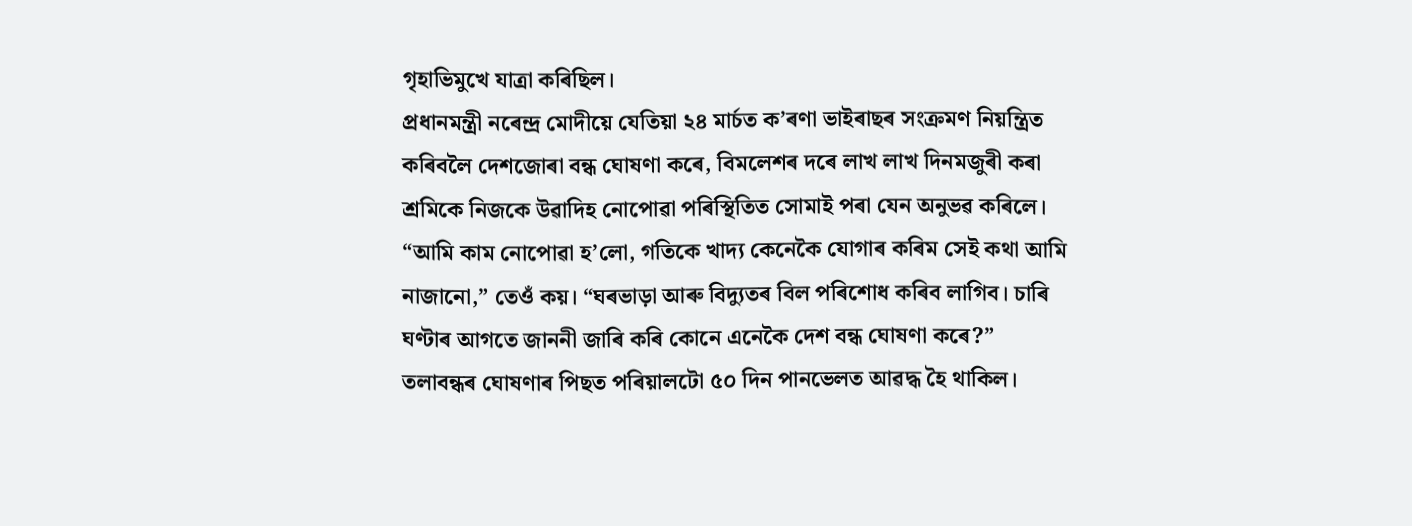গৃহাভিমুখে যাত্ৰা কৰিছিল।
প্ৰধানমন্ত্ৰী নৰেন্দ্ৰ মোদীয়ে যেতিয়া ২৪ মাৰ্চত ক’ৰণা ভাইৰাছৰ সংক্ৰমণ নিয়ন্ত্ৰিত কৰিবলৈ দেশজোৰা বন্ধ ঘোষণা কৰে, বিমলেশৰ দৰে লাখ লাখ দিনমজুৰী কৰা শ্ৰমিকে নিজকে উৱাদিহ নোপোৱা পৰিস্থিতিত সোমাই পৰা যেন অনুভৱ কৰিলে। “আমি কাম নোপোৱা হ’লো, গতিকে খাদ্য কেনেকৈ যোগাৰ কৰিম সেই কথা আমি নাজানো,” তেওঁ কয়। “ঘৰভাড়া আৰু বিদ্যুতৰ বিল পৰিশোধ কৰিব লাগিব। চাৰি ঘণ্টাৰ আগতে জাননী জাৰি কৰি কোনে এনেকৈ দেশ বন্ধ ঘোষণা কৰে?”
তলাবন্ধৰ ঘোষণাৰ পিছত পৰিয়ালটো ৫০ দিন পানভেলত আৱদ্ধ হৈ থাকিল।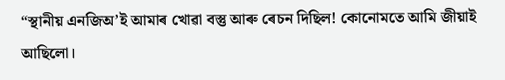“স্থানীয় এনজিঅ’ই আমাৰ খোৱা বস্তু আৰু ৰেচন দিছিল! কোনোমতে আমি জীয়াই আছিলো।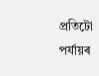প্ৰতিটো পৰ্যায়ৰ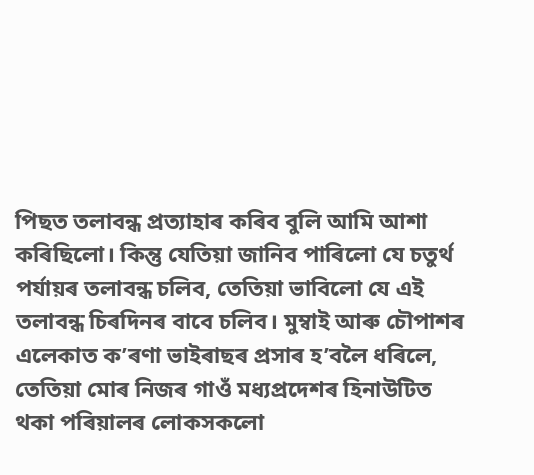পিছত তলাবন্ধ প্ৰত্যাহাৰ কৰিব বুলি আমি আশা কৰিছিলো। কিন্তু যেতিয়া জানিব পাৰিলো যে চতুৰ্থ পৰ্যায়ৰ তলাবন্ধ চলিব, তেতিয়া ভাবিলো যে এই তলাবন্ধ চিৰদিনৰ বাবে চলিব। মুম্বাই আৰু চৌপাশৰ এলেকাত ক’ৰণা ভাইৰাছৰ প্ৰসাৰ হ’বলৈ ধৰিলে, তেতিয়া মোৰ নিজৰ গাওঁ মধ্যপ্ৰদেশৰ হিনাউটিত থকা পৰিয়ালৰ লোকসকলো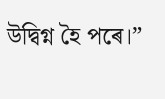উদ্বিগ্ন হৈ পৰে।”